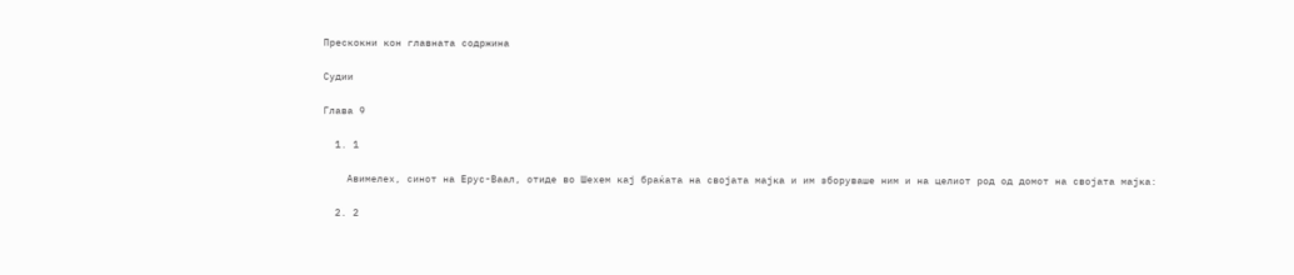Прескокни кон главната содржина

Судии

Глава 9

  1. 1

    Авимелех, синот на Ерус-Ваал, отиде во Шехем кај браќата на својата мајка и им зборуваше ним и на целиот род од домот на својата мајка:

  2. 2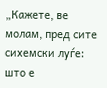„Кажете, ве молам, пред сите сихемски луѓе: што е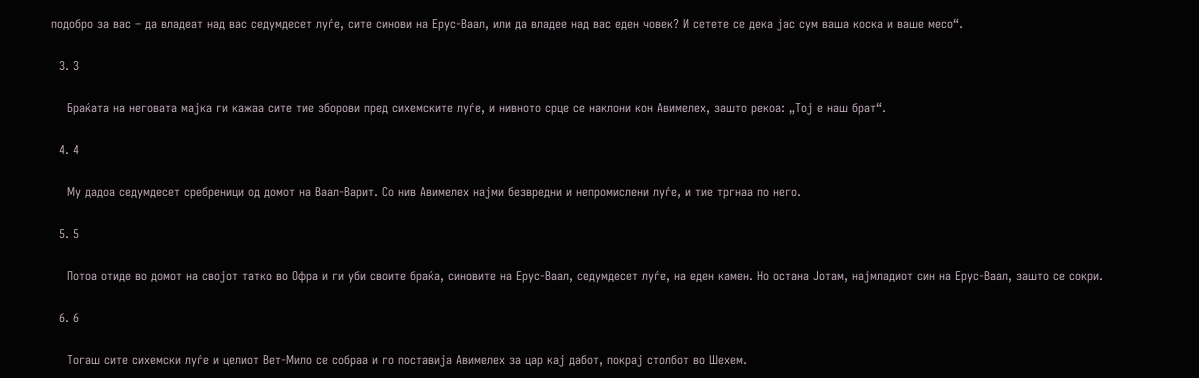подобро за вас – да владеат над вас седумдесет луѓе, сите синови на Ерус-Ваал, или да владее над вас еден човек? И сетете се дека јас сум ваша коска и ваше месо“.

  3. 3

    Браќата на неговата мајка ги кажаа сите тие зборови пред сихемските луѓе, и нивното срце се наклони кон Авимелех, зашто рекоа: „Тој е наш брат“.

  4. 4

    Му дадоа седумдесет сребреници од домот на Ваал-Варит. Со нив Авимелех најми безвредни и непромислени луѓе, и тие тргнаа по него.

  5. 5

    Потоа отиде во домот на својот татко во Офра и ги уби своите браќа, синовите на Ерус-Ваал, седумдесет луѓе, на еден камен. Но остана Јотам, најмладиот син на Ерус-Ваал, зашто се сокри.

  6. 6

    Тогаш сите сихемски луѓе и целиот Вет-Мило се собраа и го поставија Авимелех за цар кај дабот, покрај столбот во Шехем.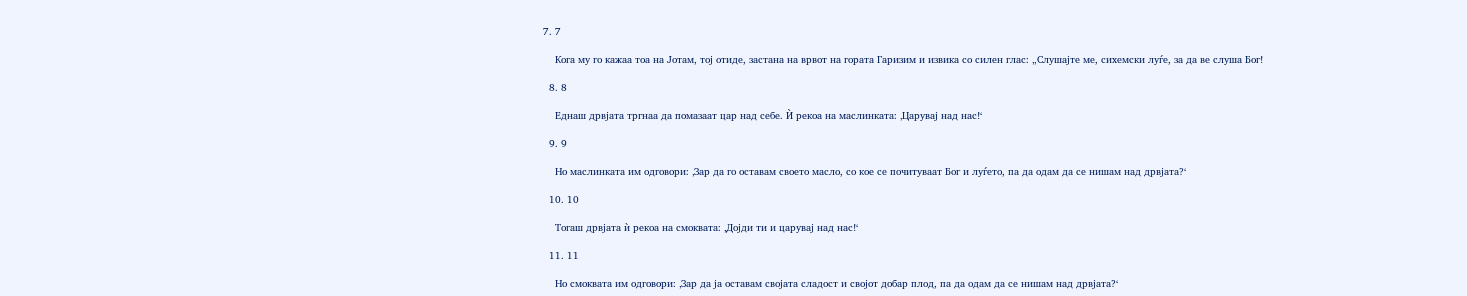7. 7

    Кога му го кажаа тоа на Јотам, тој отиде, застана на врвот на гората Гаризим и извика со силен глас: „Слушајте ме, сихемски луѓе, за да ве слуша Бог!

  8. 8

    Еднаш дрвјата тргнаа да помазаат цар над себе. Ѝ рекоа на маслинката: ‚Царувај над нас!‘

  9. 9

    Но маслинката им одговори: ‚Зар да го оставам своето масло, со кое се почитуваат Бог и луѓето, па да одам да се нишам над дрвјата?‘

  10. 10

    Тогаш дрвјата ѝ рекоа на смоквата: ‚Дојди ти и царувај над нас!‘

  11. 11

    Но смоквата им одговори: ‚Зар да ја оставам својата сладост и својот добар плод, па да одам да се нишам над дрвјата?‘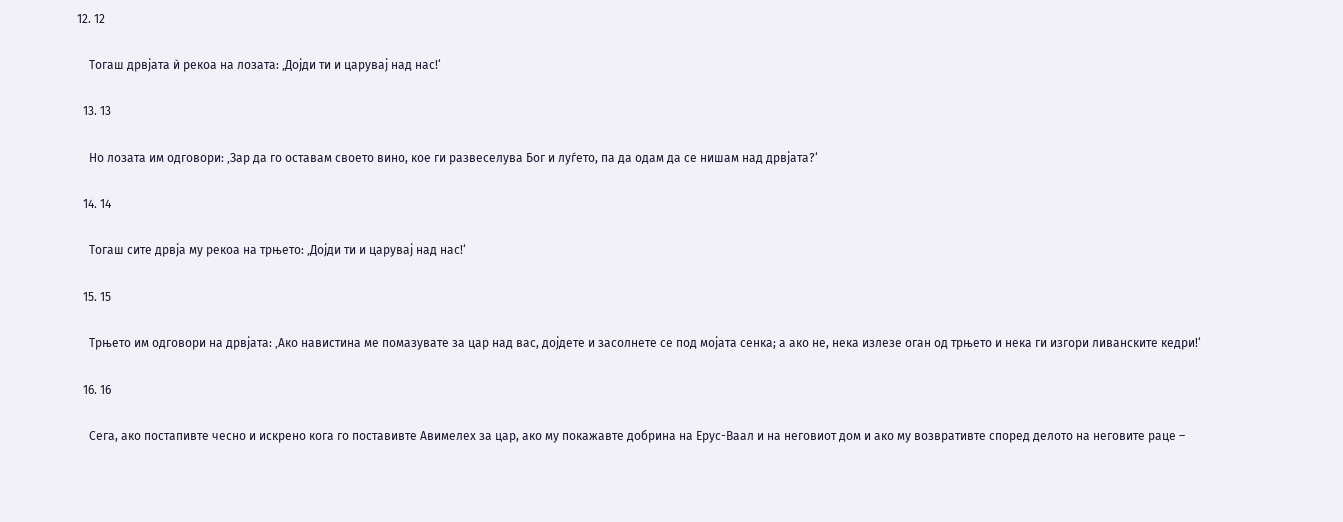12. 12

    Тогаш дрвјата ѝ рекоа на лозата: ‚Дојди ти и царувај над нас!‘

  13. 13

    Но лозата им одговори: ‚Зар да го оставам своето вино, кое ги развеселува Бог и луѓето, па да одам да се нишам над дрвјата?‘

  14. 14

    Тогаш сите дрвја му рекоа на трњето: ‚Дојди ти и царувај над нас!‘

  15. 15

    Трњето им одговори на дрвјата: ‚Ако навистина ме помазувате за цар над вас, дојдете и засолнете се под мојата сенка; а ако не, нека излезе оган од трњето и нека ги изгори ливанските кедри!‘

  16. 16

    Сега, ако постапивте чесно и искрено кога го поставивте Авимелех за цар, ако му покажавте добрина на Ерус-Ваал и на неговиот дом и ако му возвративте според делото на неговите раце –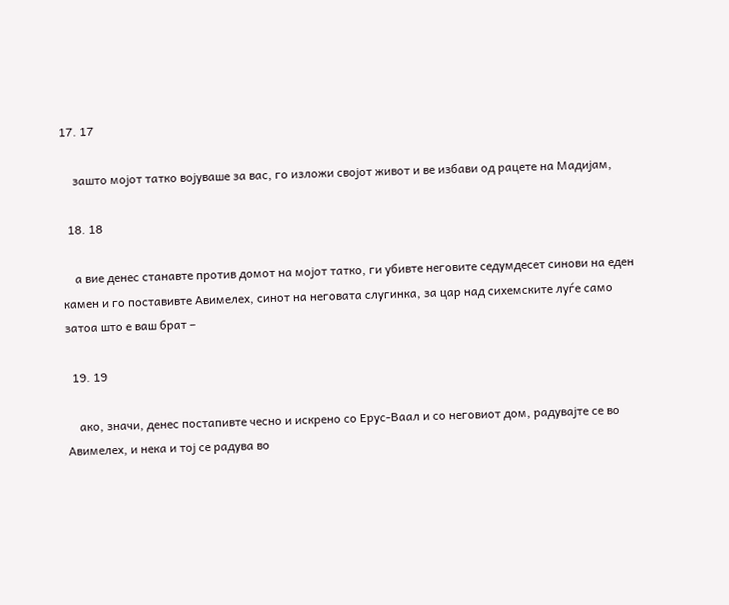17. 17

    зашто мојот татко војуваше за вас, го изложи својот живот и ве избави од рацете на Мадијам,

  18. 18

    а вие денес станавте против домот на мојот татко, ги убивте неговите седумдесет синови на еден камен и го поставивте Авимелех, синот на неговата слугинка, за цар над сихемските луѓе само затоа што е ваш брат –

  19. 19

    ако, значи, денес постапивте чесно и искрено со Ерус-Ваал и со неговиот дом, радувајте се во Авимелех, и нека и тој се радува во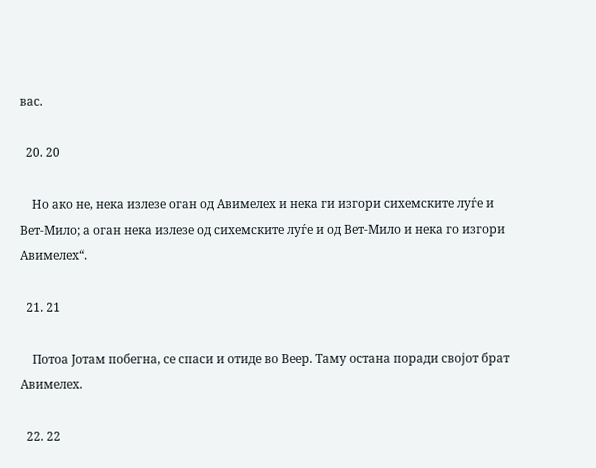вас.

  20. 20

    Но ако не, нека излезе оган од Авимелех и нека ги изгори сихемските луѓе и Вет-Мило; а оган нека излезе од сихемските луѓе и од Вет-Мило и нека го изгори Авимелех“.

  21. 21

    Потоа Јотам побегна, се спаси и отиде во Веер. Таму остана поради својот брат Авимелех.

  22. 22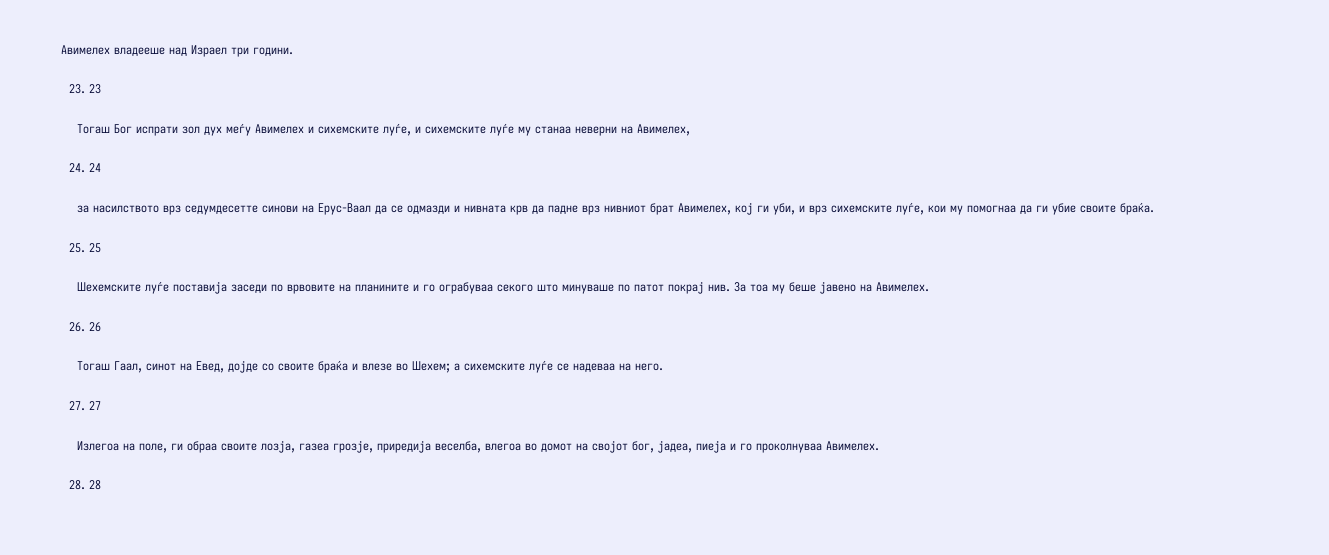Авимелех владееше над Израел три години.

  23. 23

    Тогаш Бог испрати зол дух меѓу Авимелех и сихемските луѓе, и сихемските луѓе му станаа неверни на Авимелех,

  24. 24

    за насилството врз седумдесетте синови на Ерус-Ваал да се одмазди и нивната крв да падне врз нивниот брат Авимелех, кој ги уби, и врз сихемските луѓе, кои му помогнаа да ги убие своите браќа.

  25. 25

    Шехемските луѓе поставија заседи по врвовите на планините и го ограбуваа секого што минуваше по патот покрај нив. За тоа му беше јавено на Авимелех.

  26. 26

    Тогаш Гаал, синот на Евед, дојде со своите браќа и влезе во Шехем; а сихемските луѓе се надеваа на него.

  27. 27

    Излегоа на поле, ги обраа своите лозја, газеа грозје, приредија веселба, влегоа во домот на својот бог, јадеа, пиеја и го проколнуваа Авимелех.

  28. 28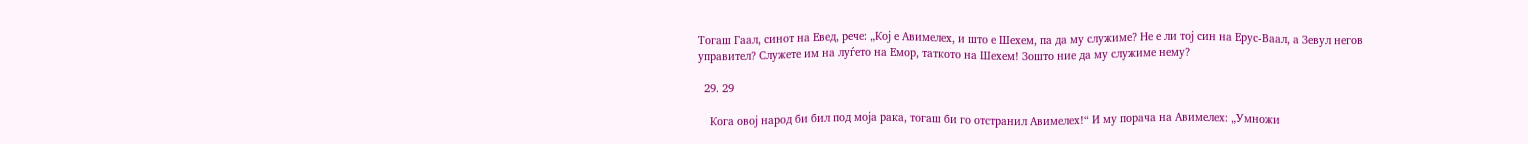Тогаш Гаал, синот на Евед, рече: „Кој е Авимелех, и што е Шехем, па да му служиме? Не е ли тој син на Ерус-Ваал, а Зевул негов управител? Служете им на луѓето на Емор, таткото на Шехем! Зошто ние да му служиме нему?

  29. 29

    Кога овој народ би бил под моја рака, тогаш би го отстранил Авимелех!“ И му порача на Авимелех: „Умножи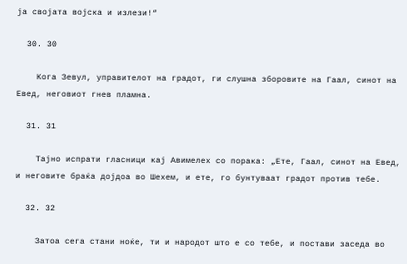ја својата војска и излези!“

  30. 30

    Кога Зевул, управителот на градот, ги слушна зборовите на Гаал, синот на Евед, неговиот гнев пламна.

  31. 31

    Тајно испрати гласници кај Авимелех со порака: „Ете, Гаал, синот на Евед, и неговите браќа дојдоа во Шехем, и ете, го бунтуваат градот против тебе.

  32. 32

    Затоа сега стани ноќе, ти и народот што е со тебе, и постави заседа во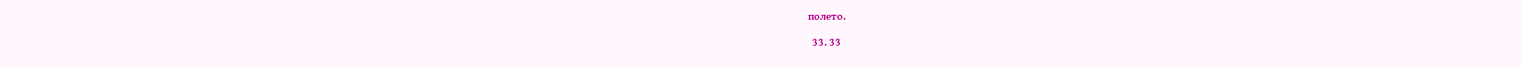полето.

  33. 33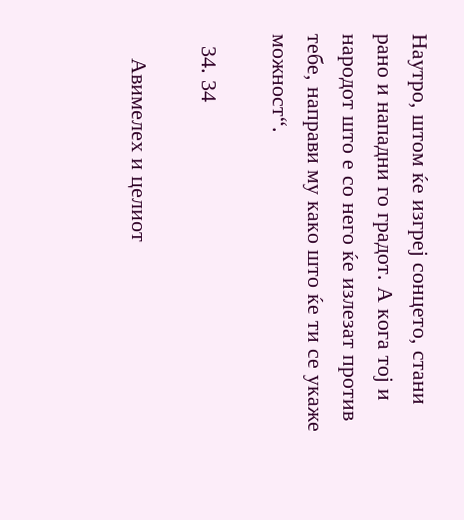Наутро, штом ќе изгреј сонцето, стани рано и нападни го градот. А кога тој и народот што е со него ќе излезат против тебе, направи му како што ќе ти се укаже можност“.

  34. 34

    Авимелех и целиот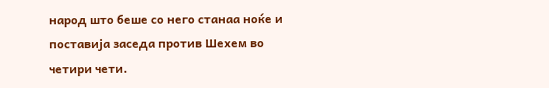народ што беше со него станаа ноќе и поставија заседа против Шехем во четири чети.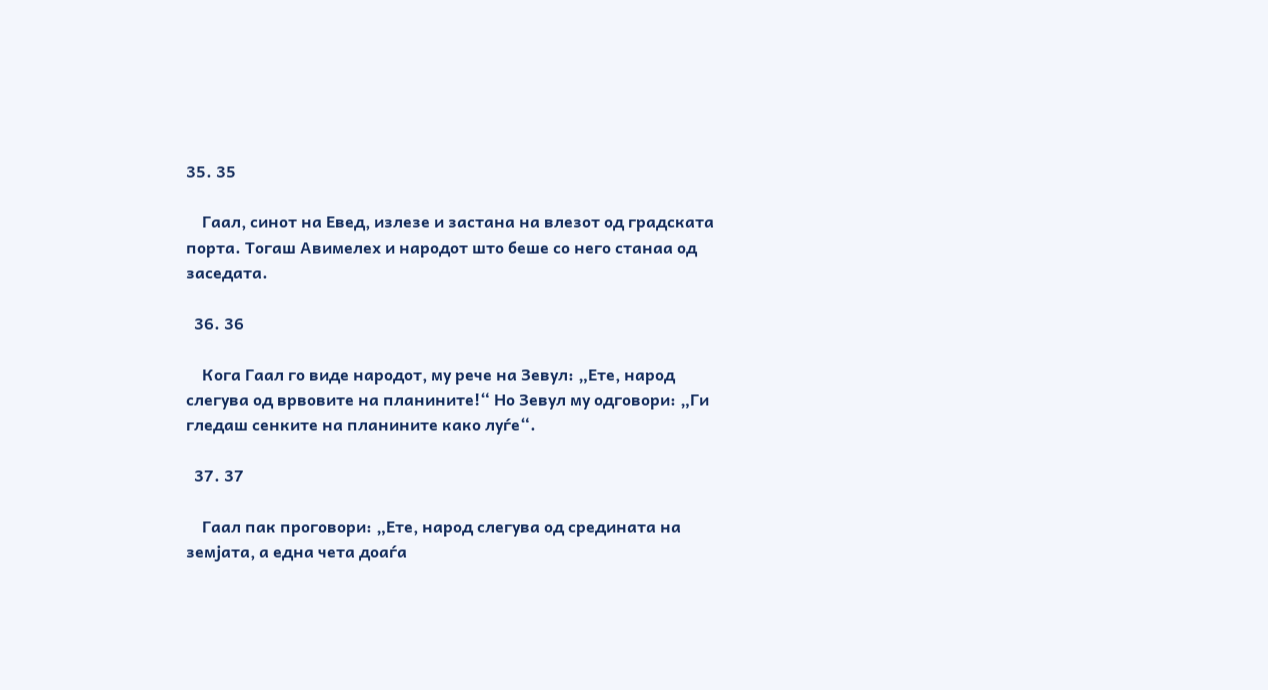35. 35

    Гаал, синот на Евед, излезе и застана на влезот од градската порта. Тогаш Авимелех и народот што беше со него станаа од заседата.

  36. 36

    Кога Гаал го виде народот, му рече на Зевул: „Ете, народ слегува од врвовите на планините!“ Но Зевул му одговори: „Ги гледаш сенките на планините како луѓе“.

  37. 37

    Гаал пак проговори: „Ете, народ слегува од средината на земјата, а една чета доаѓа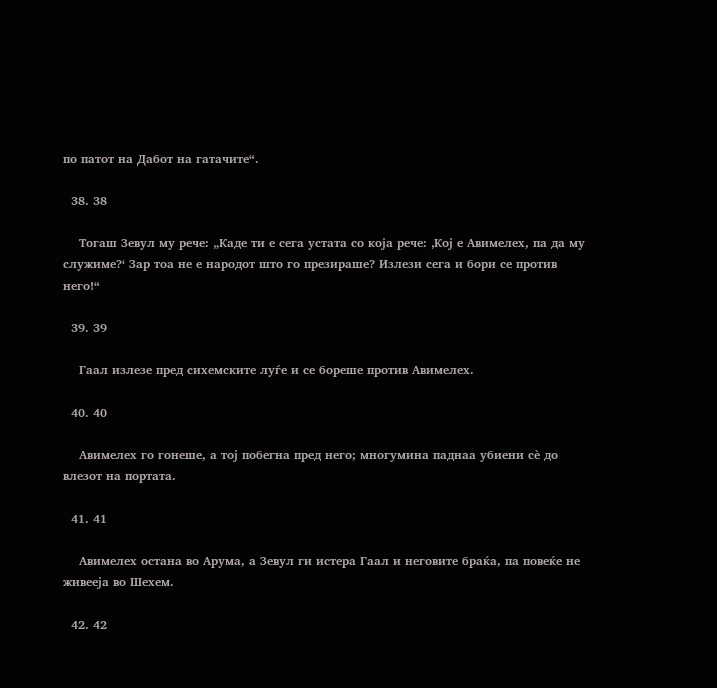по патот на Дабот на гатачите“.

  38. 38

    Тогаш Зевул му рече: „Каде ти е сега устата со која рече: ‚Кој е Авимелех, па да му служиме?‘ Зар тоа не е народот што го презираше? Излези сега и бори се против него!“

  39. 39

    Гаал излезе пред сихемските луѓе и се бореше против Авимелех.

  40. 40

    Авимелех го гонеше, а тој побегна пред него; многумина паднаа убиени сѐ до влезот на портата.

  41. 41

    Авимелех остана во Арума, а Зевул ги истера Гаал и неговите браќа, па повеќе не живееја во Шехем.

  42. 42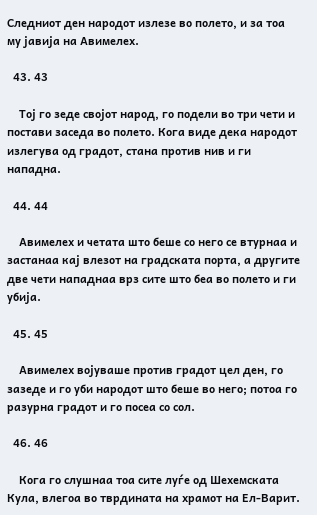Следниот ден народот излезе во полето, и за тоа му јавија на Авимелех.

  43. 43

    Тој го зеде својот народ, го подели во три чети и постави заседа во полето. Кога виде дека народот излегува од градот, стана против нив и ги нападна.

  44. 44

    Авимелех и четата што беше со него се втурнаа и застанаа кај влезот на градската порта, а другите две чети нападнаа врз сите што беа во полето и ги убија.

  45. 45

    Авимелех војуваше против градот цел ден, го зазеде и го уби народот што беше во него; потоа го разурна градот и го посеа со сол.

  46. 46

    Кога го слушнаа тоа сите луѓе од Шехемската Кула, влегоа во тврдината на храмот на Ел-Варит.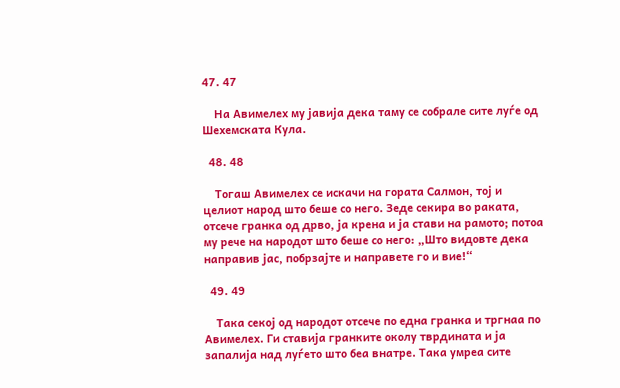47. 47

    На Авимелех му јавија дека таму се собрале сите луѓе од Шехемската Кула.

  48. 48

    Тогаш Авимелех се искачи на гората Салмон, тој и целиот народ што беше со него. Зеде секира во раката, отсече гранка од дрво, ја крена и ја стави на рамото; потоа му рече на народот што беше со него: „Што видовте дека направив јас, побрзајте и направете го и вие!“

  49. 49

    Така секој од народот отсече по една гранка и тргнаа по Авимелех. Ги ставија гранките околу тврдината и ја запалија над луѓето што беа внатре. Така умреа сите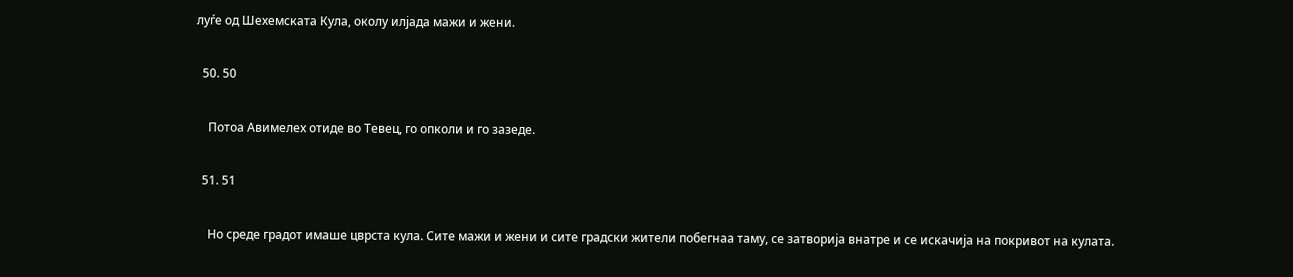луѓе од Шехемската Кула, околу илјада мажи и жени.

  50. 50

    Потоа Авимелех отиде во Тевец, го опколи и го зазеде.

  51. 51

    Но среде градот имаше цврста кула. Сите мажи и жени и сите градски жители побегнаа таму, се затворија внатре и се искачија на покривот на кулата.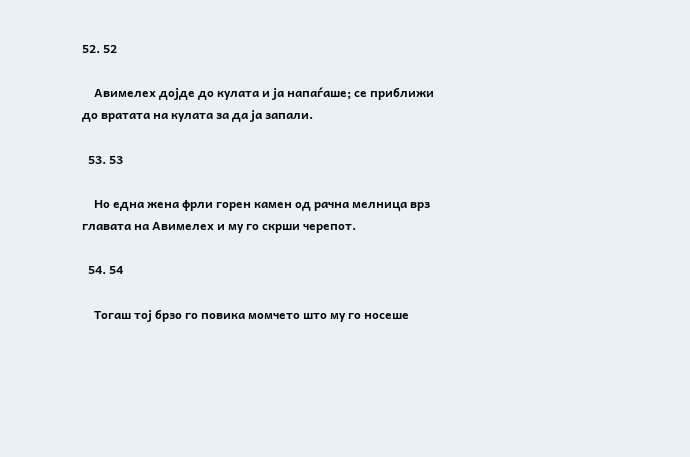52. 52

    Авимелех дојде до кулата и ја напаѓаше; се приближи до вратата на кулата за да ја запали.

  53. 53

    Но една жена фрли горен камен од рачна мелница врз главата на Авимелех и му го скрши черепот.

  54. 54

    Тогаш тој брзо го повика момчето што му го носеше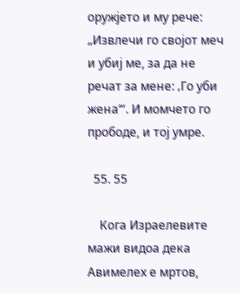оружјето и му рече: „Извлечи го својот меч и убиј ме, за да не речат за мене: ‚Го уби жена‘“. И момчето го прободе, и тој умре.

  55. 55

    Кога Израелевите мажи видоа дека Авимелех е мртов,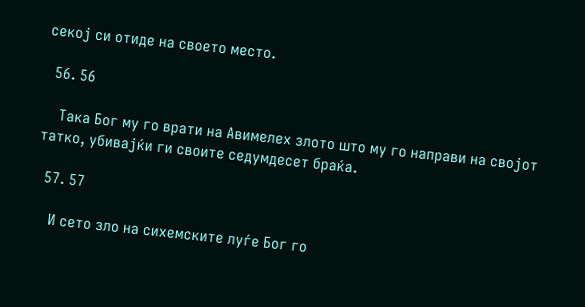секој си отиде на своето место.

  56. 56

    Така Бог му го врати на Авимелех злото што му го направи на својот татко, убивајќи ги своите седумдесет браќа.

  57. 57

    И сето зло на сихемските луѓе Бог го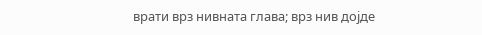врати врз нивната глава; врз нив дојде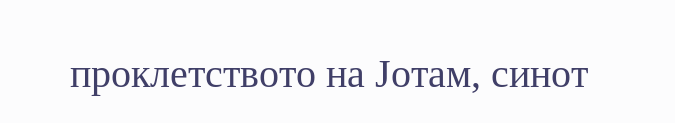проклетството на Јотам, синот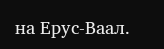на Ерус-Ваал.